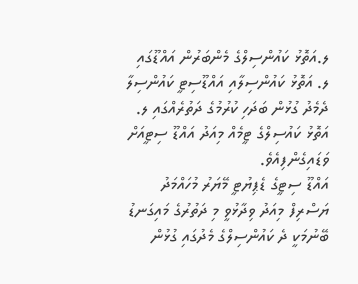ލ.އަތޮޅު ކައުންސިލްގެ މެންބަރުން އައްޑޫގައި
ލ. އަތޮޅު ކައުންސިލާއި އައްޑޫސިޓީ ކައުންސިލާ ދެމެދު ގުޅުން ބަދަހި ކުރުމުގެ ދަތުރެއްގައި ލ. އަތޮޅު ކައުސިލްގެ ޓީމެއް މިއަދު އައްޑޫ ސިޓީއަށް ވަޑައިގެންފިއެވެ.
އައްޑޫ ސިޓީގެ ޑެޕިޔުޓީ މޭޔަރު މުހައްމަދު ޔަސްރިފް މިއަދު ވިދާޅުވީ މި ދަތުރުގެ މައިގަނޑު ބޭނުމަކީ ދެ ކައުންސިލްގެ މެދުގައި ގުޅުން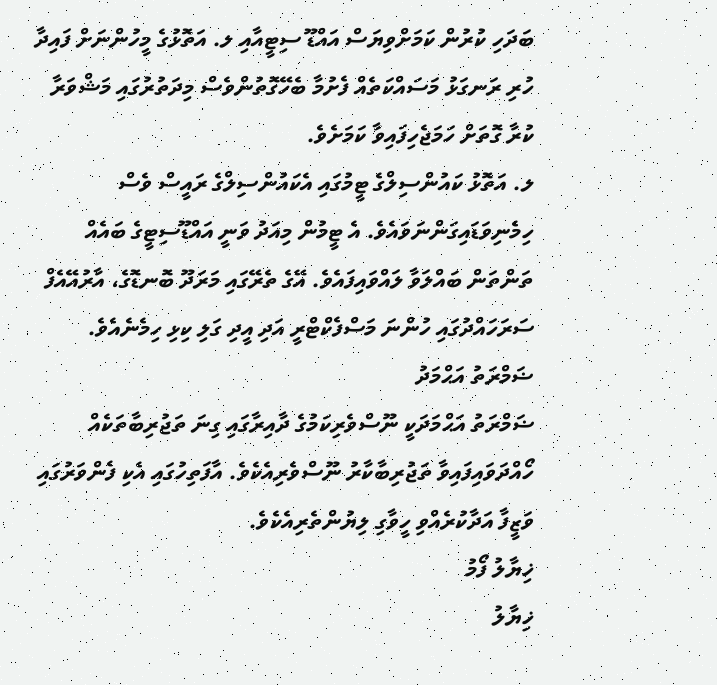ބަދަހި ކުރުން ކަމަށްވިޔަސް އައްޑޫ ސިޓީއާއި ލ. އަތޮޅުގެ މީހުންނަށް ފައިދާ ހުރި ރަނގަޅު މަސައްކަތެއް ފެށުމާ ބެހޭގޮތުންވެސް މިދަތުރުގައި މަޝްވަރާ ކުރާ ގޮތަށް ހަމަޖެހިފައިވާ ކަމަށެވެ.
ލ. އަތޮޅު ކައުންސިލްގެ ޓީމުގައި އެކައުންސިލްގެ ރައީސް ވެސް ހިމެނިވަޑައިގަންނަވައެވެ. އެ ޓީމުން މިއަދު ވަނީ އައްޑޫސިޓީގެ ބައެއް ތަންތަން ބައްލަވާ ލައްވައިފައެވެ. އޭގެ ތެރޭގައި މަރަދޫ ބޮނޑޮގެ، އާރުއޭއެފް ސަރަހައްދުގައި ހުންނަ މަސްފެކްޓްރީ އަދި އީދި ގަލި ކިޅި ހިމެނެއެވެ.
ޟަމްރަތު އަޙްމަދު
ޟަމްރަތު އަޙްމަދަކީ ނޫސްވެރިކަމުގެ ދާއިރާގައި ގިނަ ތަޖުރިބާތަކެއް ހޯއްދަވައިފައިވާ ތަޖުރިބާކާރު ނޫސްވެރިއެކެވެ. އާފަތިހުގައި އެކި ފެންވަރުގައި ވަޒީފާ އަދާކުރެއްވި ހީވާގި ލިޔުންތެރިއެކެވެ.
ޚިޔާލު ފޯމު
ޚިޔާލު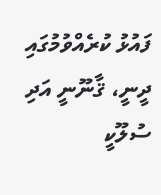ފައުޅު ކުރެއްވުމުގައި ދީނީ، ޤާނޫނީ އަދި ސުލޫކީ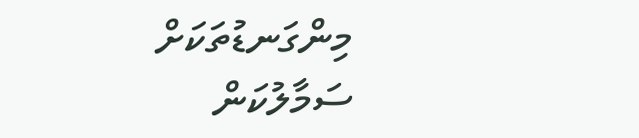މިންގަނޑުތަކަށް ސަމާލުކަން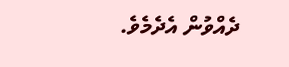ދެއްވުން އެދެމެވެ.